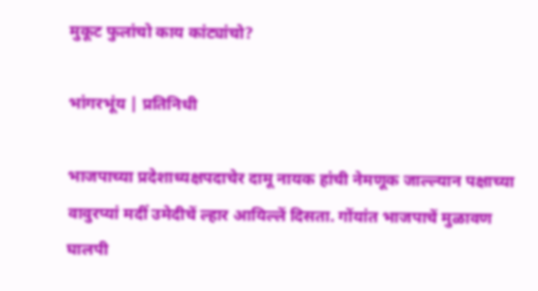मुकूट फुलांचो काय कांट्यांचो?

भांगरभूंय | प्रतिनिधी

भाजपाच्या प्रदेशाध्यक्षपदाचेर दामू नायक हांची नेमणूक जाल्ल्यान पक्षाच्या वावुरप्यां मदीं उमेदीचें ल्हार आयिल्लें दिसता. गोंयांत भाजपाचें मुळावण घालपी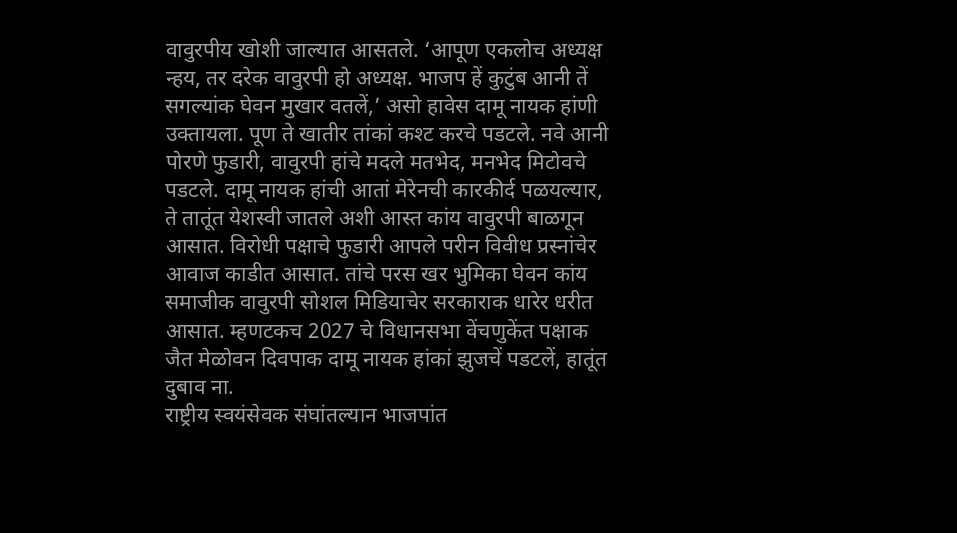वावुरपीय खोशी जाल्यात आसतले. ‘आपूण एकलोच अध्यक्ष न्हय, तर दरेक वावुरपी हो अध्यक्ष. भाजप हें कुटुंब आनी तें सगल्यांक घेवन मुखार वतलें,’ असो हावेस दामू नायक हांणी उक्तायला. पूण ते खातीर तांकां कश्ट करचे पडटले. नवे आनी पोरणे फुडारी, वावुरपी हांचे मदले मतभेद, मनभेद मिटोवचे पडटले. दामू नायक हांची आतां मेरेनची कारकीर्द पळयल्यार, ते तातूंत येशस्वी जातले अशी आस्त कांय वावुरपी बाळगून आसात. विरोधी पक्षाचे फुडारी आपले परीन विवीध प्रस्नांचेर आवाज काडीत आसात. तांचे परस खर भुमिका घेवन कांय समाजीक वावुरपी सोशल मिडियाचेर सरकाराक धारेर धरीत आसात. म्हणटकच 2027 चे विधानसभा वेंचणुकेंत पक्षाक जैत मेळोवन दिवपाक दामू नायक हांकां झुजचें पडटलें, हातूंत दुबाव ना.
राष्ट्रीय स्वयंसेवक संघांतल्यान भाजपांत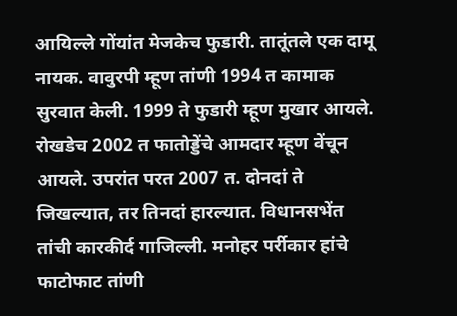आयिल्ले गोंयांत मेजकेच फुडारी. तातूंतले एक दामू नायक. वावुरपी म्हूण तांणी 1994 त कामाक सुरवात केली. 1999 ते फुडारी म्हूण मुखार आयले. रोखडेच 2002 त फातोड्डेंचे आमदार म्हूण वेंचून आयले. उपरांत परत 2007 त. दोनदां ते जिखल्यात, तर तिनदां हारल्यात. विधानसभेंत तांची कारकीर्द गाजिल्ली. मनोहर पर्रीकार हांचे फाटोफाट तांणी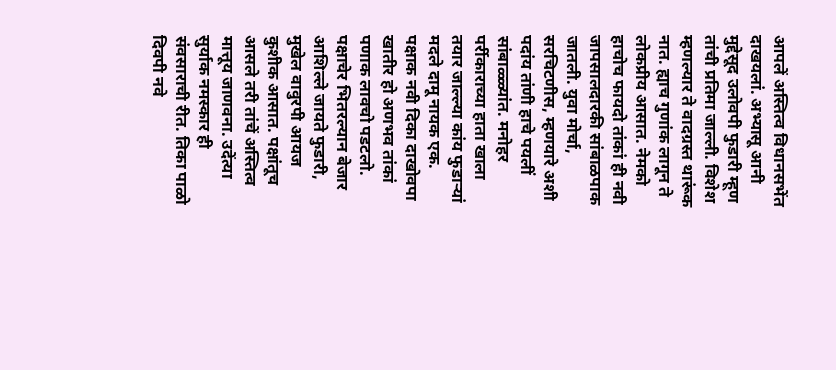आपलें अस्तित्व विधानसभेंत दाखयलां. अभ्यासू आनी मुद्देसूद उलोवपी फुडारी म्हूण तांची प्रतिमा जाल्ली. विशेश म्हणल्यार ते वादग्रस्त थारूंक नात. ह्याच गुणांक लागून ते लोकप्रीय आसात. नेमको हाचोच फायदो तांकां ही नवी जापसालदारकी सांबाळपाक जातली. युवा मोर्चा, सरचिटणीस, म्हणयारे अशी पदांय तांणी हाचे पयलीं सांबाळ्ळ्यांत. मनोहर पर्रीकाराच्या हाता खाला तयार जाल्ल्या कांय फुडाऱ्यां मदले दामू नायक एक. पक्षाक नवी दिका दाखोवपा खातीर हो अणभव तांकां पणाक लावचो पडटलो.
पक्षाचेर भितरल्यान बेजार आशिल्ले जायते फुडारी, मुखेल वावुरपी आयज कुशीक आसात. पक्षांतूच आसले तरी तांचें अस्तित्व मात्तूय जाणवना. उदेंत्या सुर्याक नमस्कार ही संवसाराची रीत. तिका पाळो दिवपी नवे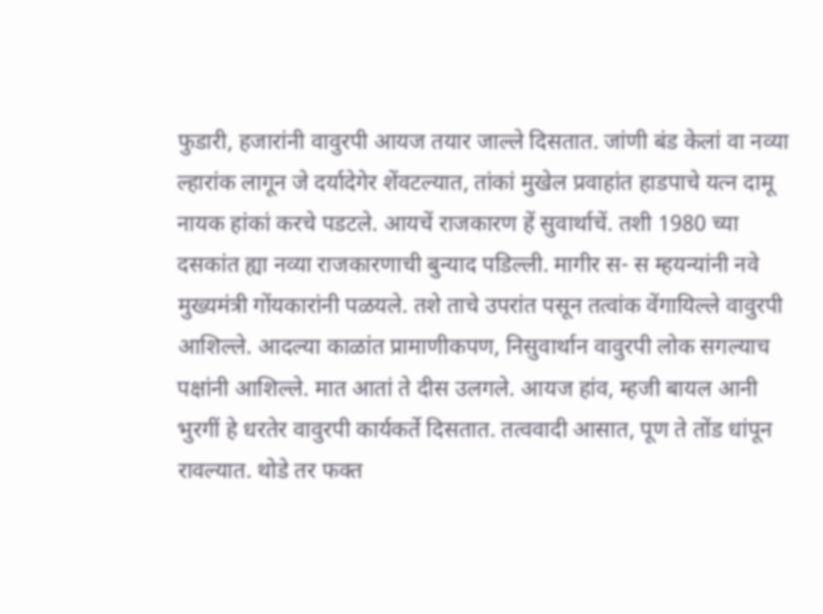फुडारी, हजारांनी वावुरपी आयज तयार जाल्ले दिसतात. जांणी बंड केलां वा नव्या ल्हारांक लागून जे दर्यादेगेर शेंवटल्यात, तांकां मुखेल प्रवाहांत हाडपाचे यत्न दामू नायक हांकां करचे पडटले. आयचें राजकारण हें सुवार्थाचें. तशी 1980 च्या दसकांत ह्या नव्या राजकारणाची बुन्याद पडिल्ली. मागीर स- स म्हयन्यांनी नवे मुख्यमंत्री गोंयकारांनी पळयले. तशे ताचे उपरांत पसून तत्वांक वेंगायिल्ले वावुरपी आशिल्ले. आदल्या काळांत प्रामाणीकपण, निसुवार्थान वावुरपी लोक सगल्याच पक्षांनी आशिल्ले. मात आतां ते दीस उलगले. आयज हांव, म्हजी बायल आनी भुरगीं हे धरतेर वावुरपी कार्यकर्ते दिसतात. तत्ववादी आसात, पूण ते तोंड धांपून रावल्यात. थोडे तर फक्त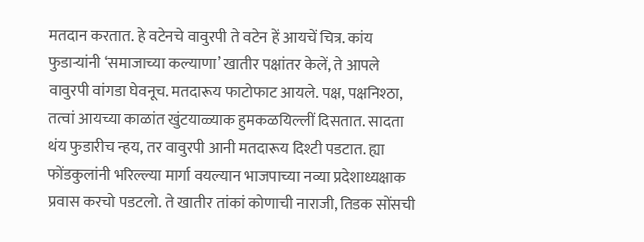मतदान करतात. हे वटेनचे वावुरपी ते वटेन हें आयचें चित्र. कांय फुडाऱ्यांनी ‘समाजाच्या कल्याणा’ खातीर पक्षांतर केलें, ते आपले वावुरपी वांगडा घेवनूच. मतदारूय फाटोफाट आयले. पक्ष, पक्षनिश्ठा, तत्वां आयच्या काळांत खुंटयाळ्याक हुमकळयिल्लीं दिसतात. सादता थंय फुडारीच न्हय, तर वावुरपी आनी मतदारूय दिश्टी पडटात. ह्या फोंडकुलांनी भरिल्ल्या मार्गा वयल्यान भाजपाच्या नव्या प्रदेशाध्यक्षाक प्रवास करचो पडटलो. ते खातीर तांकां कोणाची नाराजी, तिडक सोंसची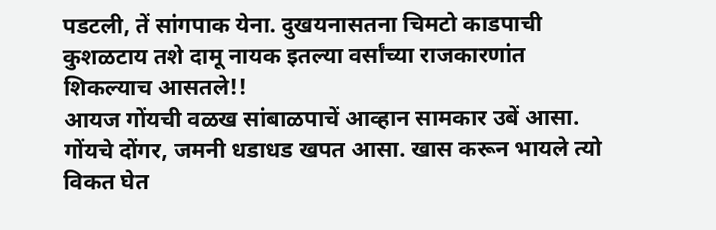पडटली, तें सांगपाक येना. दुखयनासतना चिमटो काडपाची कुशळटाय तशे दामू नायक इतल्या वर्सांच्या राजकारणांत शिकल्याच आसतले!!
आयज गोंयची वळख सांबाळपाचें आव्हान सामकार उबें आसा. गोंयचे दोंगर, जमनी धडाधड खपत आसा. खास करून भायले त्यो विकत घेत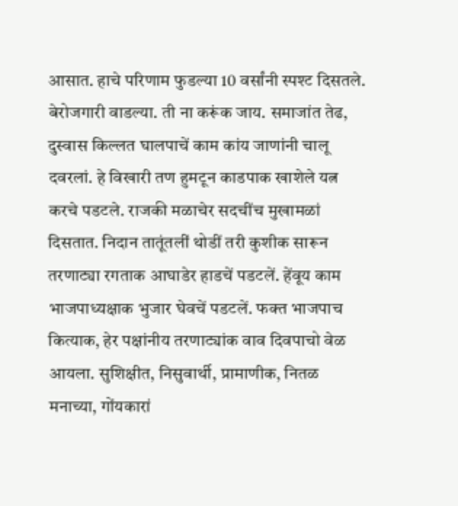आसात. हाचे परिणाम फुडल्या 10 वर्सांनी स्पश्ट दिसतले. बेरोजगारी वाडल्या. ती ना करूंक जाय. समाजांत तेढ, दुस्वास किल्लत घालपाचें काम कांय जाणांनी चालू दवरलां. हे विखारी तण हुमटून काडपाक खाशेले यत्न करचे पडटले. राजकी मळाचेर सदचींच मुखामळां दिसतात. निदान तातूंतलीं थोडीं तरी कुशीक सारून तरणाट्या रगताक आघाडेर हाडचें पडटलें. हेंवूय काम भाजपाध्यक्षाक भुजार घेवचें पडटलें. फक्त भाजपाच कित्याक, हेर पक्षांनीय तरणाट्यांक वाव दिवपाचो वेळ आयला. सुशिक्षीत, निसुवार्थी, प्रामाणीक, नितळ मनाच्या, गोंयकारां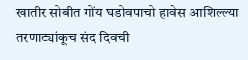खातीर सोबीत गोंय घडोवपाचो हावेस आशिल्ल्या तरणाट्यांकूच संद दिवची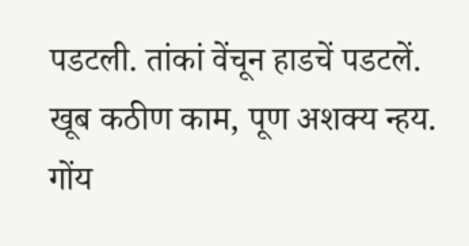पडटली. तांकां वेंचून हाडचें पडटलें. खूब कठीण काम, पूण अशक्य न्हय. गोंय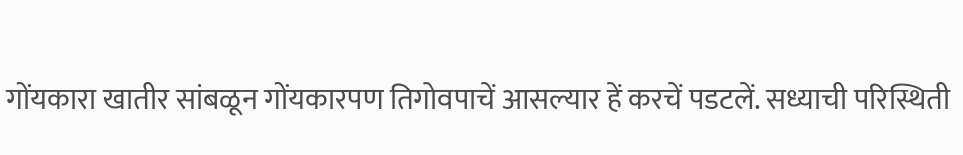गोंयकारा खातीर सांबळून गोंयकारपण तिगोवपाचें आसल्यार हें करचें पडटलें. सध्याची परिस्थिती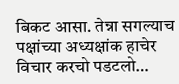बिकट आसा. तेन्ना सगल्याच पक्षांच्या अध्यक्षांक हाचेर विचार करचो पडटलो…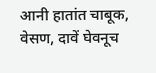आनी हातांत चाबूक, वेसण, दावें घेवनूच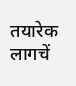तयारेक लागचें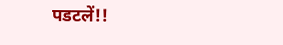पडटलें!!